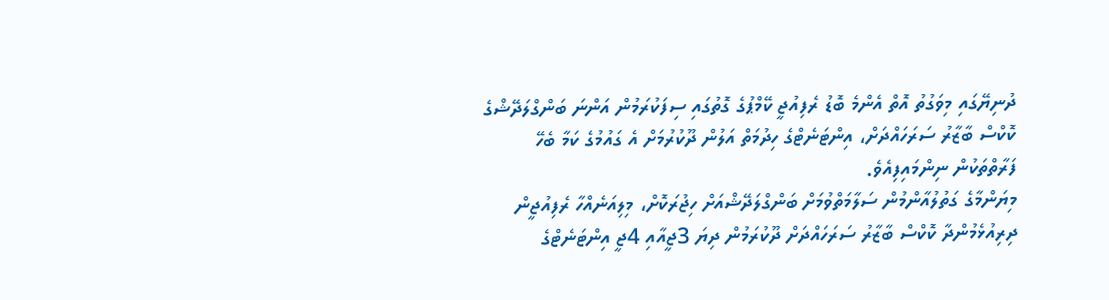ދުނިޔޭގައި މިވަގުތު އޮތް އެންމެ ބޮޑު ރެފިއުޖީ ކޭމްޕުގެ ގޮތުގައި ސިފަކުރަމުން އަންނަ ބަންގްލަދޭޝްގެ ކޮކްސް ބާޒާރު ސަރަހައްދަށް، އިންޓަނެޓްގެ ހިދުމަތް އަލުން ދޫކުރުމަށް އެ ގައުމުގެ ކަމާ ބެހޭ ފަރާތްތަކުން ނިންމައިފިއެވެ.
މިޔަންމާގެ ގަތުލުއާންމުން ސަލާމަތްވުމަށް ބަންގްލަދޭޝްއަށް ހިޖުރަކޮށް، މިލިއަނެއްހާ ރެފިއުޖީން ދިރިއުޅެމުންދާ ކޮކްސް ބާޒާރު ސަރަހައްދަށް ދޫކުރަމުން ދިޔަ 3ޖީއާއި 4ޖީ އިންޓަނެޓްގެ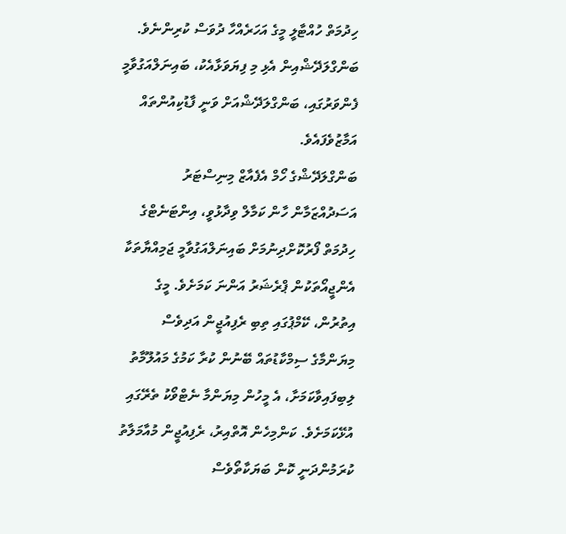ހިދުމަތް ހުއްޓާލީ މީގެ އަހަރެއްހާ ދުވަސް ކުރިންނެވެ. ބަންގްލަދޭޝްއިން އެޅި މި ފިޔަވަޅާއެކު، ބައިނަލްއަގުވާމީ ފެންވަރުގައި، ބަންގްލަދޭޝްއަށް ވަނީ ފާޑުކިއުންތައް އަމާޒުވެފައެވެ.
ބަންގްލަދޭޝްގެ ހޯމް އެފެއާޒް މިނިސްޓަރު އަސަދުއްޒަމާން ހާން ކަމާލް ވިދާޅުވީ، އިންޓަނެޓްގެ ހިދުމަތް ފޯރުކޮށްދިނުމަށް ބައިނަލްއަގުވާމީ ޖަމިއްޔާތަކާ އެންޖީއޯތަކުން ޕްރެޝަރު އަންނަ ކަމަށެވެ. މީގެ އިތުރުން، ކޭމްޕުގައި ތިބި ރެފިއުޖީން އަދިވެސް މިޔަންމާގެ ސިމްކާޑުތައް ބޭނުން ކުރާ ކަމުގެ މައުލޫމާތު ލިބިފައިވާކަމަށާ، އެ މީހުން މިޔަންމާ ނެޓްވޯކު ތެރޭގައި އުޅޭކަމަށެވެ. ކަންމިހެން އޮތްއިރު، ރެފިއުޖީން މުއާމަލާތު ކުރަމުންދަނީ ކޮން ބަޔަކާތޯވެސް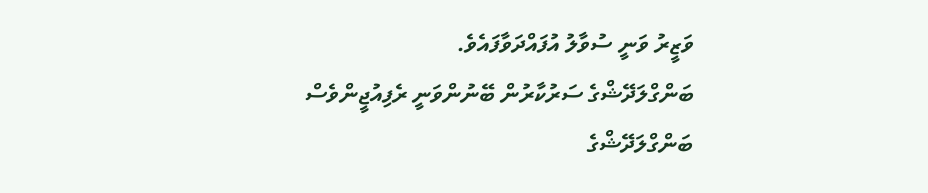ވަޒީރު ވަނީ ސުވާލު އުފައްދަވާފައެވެ.
ބަންގްލަދޭޝްގެ ސަރުކާރުން ބޭނުންވަނީ ރެފިއުޖީންވެސް ބަންގްލަދޭޝްގެ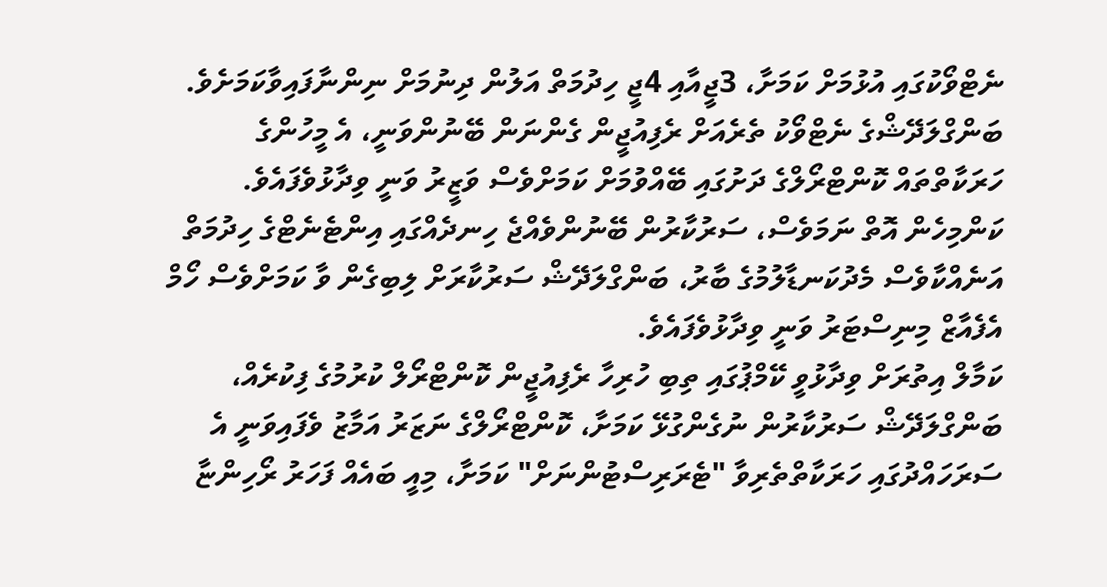ނެޓްވޯކުގައި އުޅުމަށް ކަމަށާ، 3ޖީއާއި 4ޖީ ހިދުމަތް އަލުން ދިނުމަށް ނިންނާފައިވާކަމަށެވެ. ބަންގްލަދޭޝްގެ ނެޓްވޯކު ތެރެއަށް ރެފިއުޖީން ގެންނަން ބޭނުންވަނީ، އެ މީހުންގެ ހަރަކާތްތައް ކޮންޓްރޯލްގެ ދަށުގައި ބޭއްވުމަށް ކަމަށްވެސް ވަޒީރު ވަނީ ވިދާޅުވެފައެވެ.
ކަންމިހެން އޮތް ނަމަވެސް، ސަރުކާރުން ބޭނުންވެއްޖެ ހިނދެއްގައި އިންޓެނެޓްގެ ހިދުމަތް އަނެއްކާވެސް މެދުކަނޑާލުމުގެ ބާރު، ބަންގްލަދޭޝް ސަރުކާރަށް ލިބިގެން ވާ ކަމަށްވެސް ހޯމް އެފެއާޒް މިނިސްޓަރު ވަނީ ވިދާޅުވެފައެވެ.
ކަމާލް އިތުރަށް ވިދާޅުވީ ކޭމްޕުގައި ތިބި ހުރިހާ ރެފިއުޖީން ކޮންޓްރޯލް ކުރުމުގެ ފިކުރެއް، ބަންގްލަދޭޝް ސަރުކާރުން ނުގެންގުޅޭ ކަމަށާ، ކޮންޓްރޯލްގެ ނަޒަރު އަމާޒު ވެފައިވަނީ އެ ސަރަހައްދުގައި ހަރަކާތްތެރިވާ "ޓެރަރިސްޓުންނަށް" ކަމަށާ، މިއީ ބައެއް ފަހަރު ރޯހިންޏާ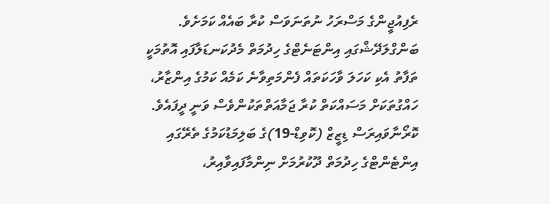ރެފިއުޖީންގެ މަސްރަހު ނުތަނަވަސް ކުރާ ބައެއް ކަމަށެވެ.
ބަންގްލަދޭޝްގައި އިންޓަނެޓްގެ ހިދުމަތް މެދުކަނޑަލާފައި އޮތުމަކީ ތަފާތު އެކި ކަހަލަ ވާހަކަތައް ފެންމަތިވާނެ ކަމެއް ކަމުގެ އިންޒާރު، ހައްގުތަކަށް މަސައްކަތް ކުރާ ޖަމާއަތްތަކުންވެސް ވަނީ ދީފައެވެ.
ކޮރޯނާވައިރަސް ޑިޒީޒް (ކޮވިޑް-19)ގެ ބަލިމަޑުކަމުގެ ތެރޭގައި އިންޓެންޓްގެ ހިދުމަތް ދޫކުރުމަށް ނިންމާފައިވާއިރު،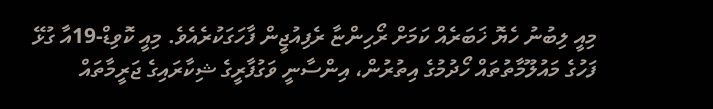މިއީ ލިބުނު ހެޔޮ ޚަބަރެއް ކަމަށް ރޯހިންޏާ ރެފިއުޖީން ފާހަގަކުރެއެވެ. މިއީ ކޮވިޑް-19އާ ގުޅޭ ފަހުގެ މައުލޫމާތުތައް ހޯދުމުގެ އިތުރުން، އިންސާނީ ވަގުފާރީގެ ޝިކާރައިގެ ޖަރީމާތައް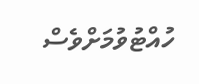ހުއްޓުވުމަށްވެސް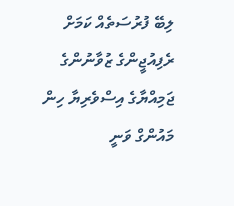ލިބޭ ފުރުސަތެއް ކަމަށް ރެފިއުޖީންގެ ޒުވާނުންގެ ޖަމިއްޔާގެ އިސްވެރިޔާ ހިން މައުންގް ވަނީ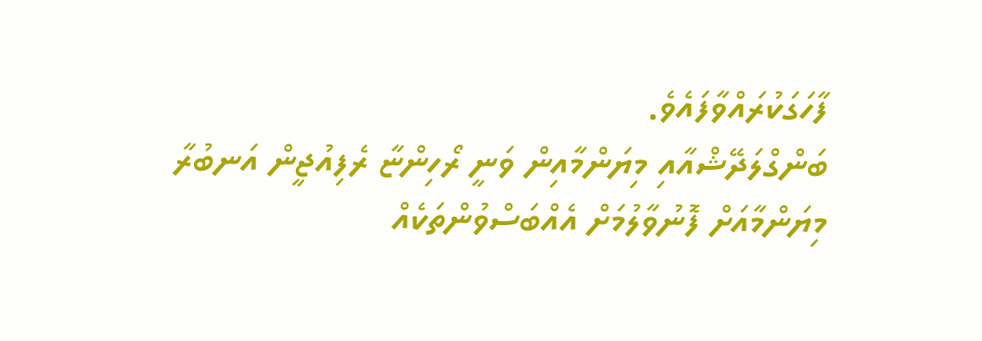ފާހަގަކުރައްވާފައެވެ.
ބަންގްލަދޭޝްއާއި މިޔަންމާއިން ވަނީ ރޯހިންޏާ ރެފިއުޖީން އަނބުރާ މިޔަންމާއަށް ފޮނުވާލުމަށް އެއްބަސްވުންތަކެއް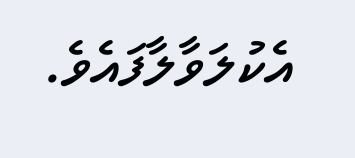އެކުލަވާލާފައެވެ.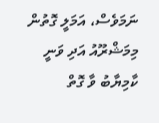ނަމަވެސް، އަމަލީ ގޮތުން މިމަޝްރޫއު އަދި ވަނީ ކާމިޔާބު ވާ ގޮތް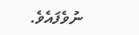ނުވެފައެވެ.